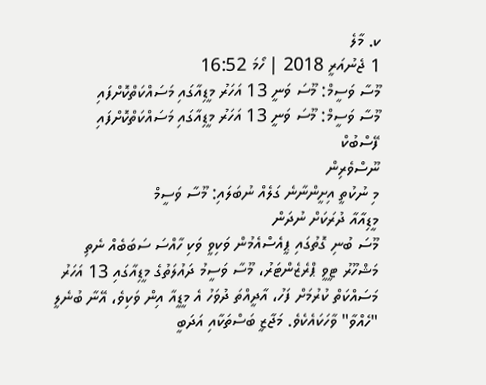ކ. މާލެ
1 ޖެނުއަރީ 2018 | ހޯމަ 16:52
މޫސާ ވަސީމް: މޫސަ ވަނީ 13 އަހަރު މީޑިއާގައި މަސައްކަތްކޮށްފައި
މޫސާ ވަސީމް: މޫސަ ވަނީ 13 އަހަރު މީޑިއާގައި މަސައްކަތްކޮށްފައި
ފޭސްބުކް
ނޫސްވެރިން
މި ނުކުތީ އިށީންނާނެ ގަލެއް ނުބަލައި: މޫސާ ވަސީމް
މީޑިއާއާ ދުރަކަށް ނުދަން
މޫސަ ބުނި ގޮތުގައި ޕީއެސްއެމުން ވަކިވީ ވަކި ހާއްސަ ސަބަބެއް ނެތި
މަޝްހޫރު ޓީވީ ޕްރެޒެންޓަރު، މޫސާ ވަސީމު ދައުލަތުގެ މީޑިއާގައި 13 އަހަރު މަސައްކަތް ކުރުމަށް ފަހު، އާދީއްތަ ދުވަހު އެ މީޑީއާ އިން ވަކިވެ، އޭނާ ބުނެލީ "ހެއްވާ" ވާހަކައެކެވެ. މަޖާޒީ ބަސްތަކާއި އަދަބީ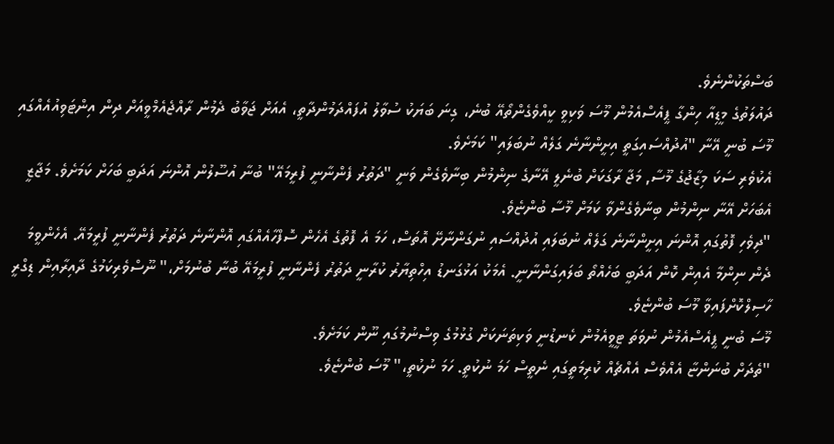ބަސްތަކުންނެވެ.
ދައުލަތުގެ މީޑިއާ ހިންގާ ޕީއެސްއެމުން މޫސަ ވަކިވީ ކީއްވެގެންތޯއޭ ބުނެ، ގިނަ ބަޔަކު ސުވާލު އުފައްދަމުންދާތީ، އެއަށް ޖަވާބު ދެމުން ރާއްޖެއެމްވީއަށް ދިން އިންޓަވިއުއެއްގައި މޫސަ ބުނީ އޭނާ "އުދުއްސައިގަތީ އިށީންނާނެ ގަލެއް ނުބަލައި" ކަމަށެވެ.
އެކުވެރި ސަކަ މިޒާޖުގެ މޫސާ, މަޖާ ރާގަކަށް ބުނެލީ އޭނާގެ ނިންމުން ބިނާވެގެން ވަނީ "ދަތުރު ފެންނާނީ ފުރީމައޭ" ބުނާ އުސޫލުން އޮންނަ އަދަބީ ބަހަށް ކަމަށެވެ. މަޖާޒީ އެބަހަށް އޭނާ ނިންމުން ބިނާވެގެންވާ ކަމަށް މޫސާ ބުންޏެވެ.
"ދިވެހި ފޮތުގައި އޮންނަ އިށީންނާނެ ގަލެއް ނުބަލައި އުދުއްސައި ނުގަންނާށޭ އޮތަސް، ހަމަ އެ ފޮތުގެ އެހެން ސޮފްހާއެއްގައި އޮންނާނެ ދަތުރު ފެންނާނީ ފުރީމައޭ. އެހެންވީމަ ދެން ނިންމާ އެއިން ކޮން އަދަބީ ބަހެއްތޯ ބަލައިގަންނާނީ. އެމަކު އަޅުގަނޑު އިހްތިޔާރު ކުރާނީ ދަތުރު ފެންނާނީ ފުރީމައޭ ބުނާ ބުނުމަށް،" ނޫސްވެރިކަމުގެ ދާއިރާއިން ޑިގްރީ ހާސިލްކޮށްފައިވާ މޫސަ ބުންޏެވެ.
މޫސަ ބުނީ ޕީއެސްއެމުން ނުވަތަ ޓީވީއެމުން ކެނޑުނީ ވަކިތަނަކަށް ގުޅުމުގެ ވިސްނުމުގައި ނޫން ކަމަށެވެ.
"ތެދަށް ބުނަންޏާ އެއްވެސް އެއްޗެއް ކުރިމަތީގައި ނެތީސް ހަމަ ނުކުތީ. ހަމަ ނުކުތީ،" މޫސަ ބުންޏެވެ.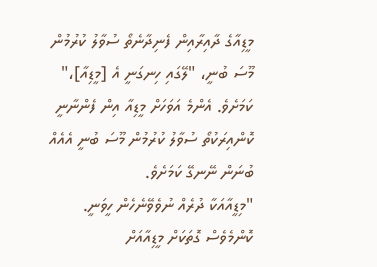މީޑިއާގެ ދާއިރާއިން ފެނިދާނެތޯ ސުވާލު ކުރުމުން މޫސަ ބުނީ، "ލޭގައި ހިނގަނީ އެ [މީޑިއާ]،" ކަމަށެވެ. އެންމެ އަވަހަށް މީޑިއާ އިން ފެންނާނީ ކޮންއިރަކުތޯ ސުވާލު ކުރުމުން މޫސަ ބުނީ އެއެއް ބުނަން ނޭނގޭ ކަމަށެވެ.
"މިޑީއާއަކާ ދުރެއް ނުވެވޭނެހެން ހީވަނީ. ކޮންމެވެސް ގޮތަކަށް މީޑިއާއަށް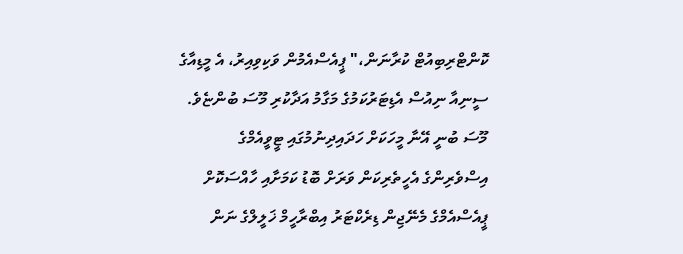ކޮންޓްރިބިއުޓް ކުރާނަން،" ޕީއެސްއެމުން ވަކިވިއިރު، އެ މީޑިއާގެ ސީނިއާ ނިއުސް އެޑިޓަރުކަމުގެ މަގާމު އަދާކުރި މޫސަ ބުންޏެވެ.
މޫސަ ބުނީ އޭނާ މީހަކަށް ހަދައިދިނުމުގައި ޓީވީއެމްގެ އިސްވެރިންގެ އެހީތެރިކަން ވަރަށް ބޮޑު ކަމަށާއި ހާއްސަކޮށް ޕީއެސްއެމްގެ މެނޭޖިން ޑިރެކްޓަރު އިބްރާހީމް ޚަލީލްގެ ނަން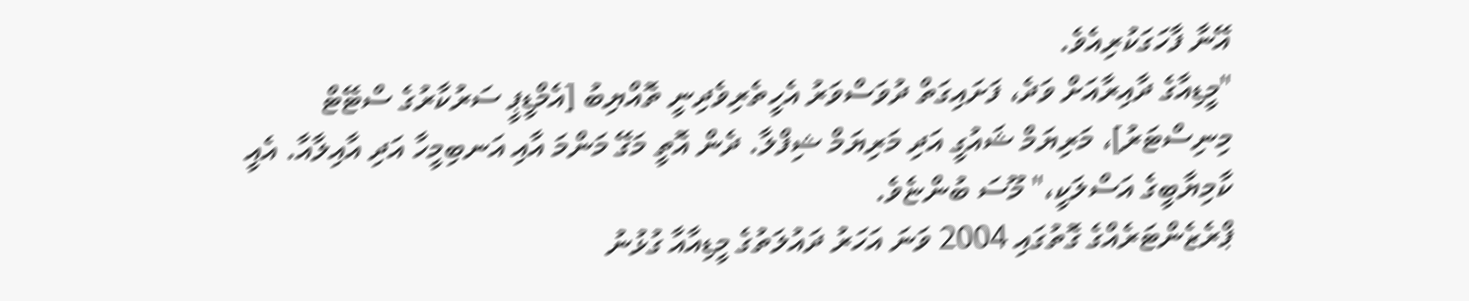އޭނާ ފާހަގަކުރިއެވެ.
"މީޑިއާގެ ދާއިރާއަށް ވަދެ، ފަށައިގަތް ދުވަސްވަރު އެހީތެރިވެދިނީ ތޮއްޔިބު [އެމްޑީޕީ ސަރުކާރުގެ ސްޓޭޓް މިނިސްޓަރު]، މަރިޔަމް ޝައުގީ އަދި މަރިޔަމް ޝިފްލާ. ދެން އޮތީ މަގޭ މަންމަ އާއި އަނބިމީހާ އަދި އާއިލާއާ. އެއީ ކާމިޔާބީގެ އަސްލަކީ،" މޫސަ ބުންޏެވެ.
ޕްރެޒެންޓަރެއްގެ ގޮތުގައި 2004 ވަނަ އަހަރު ދައުލަތުގެ މީޑިއާއާ ގުޅުނު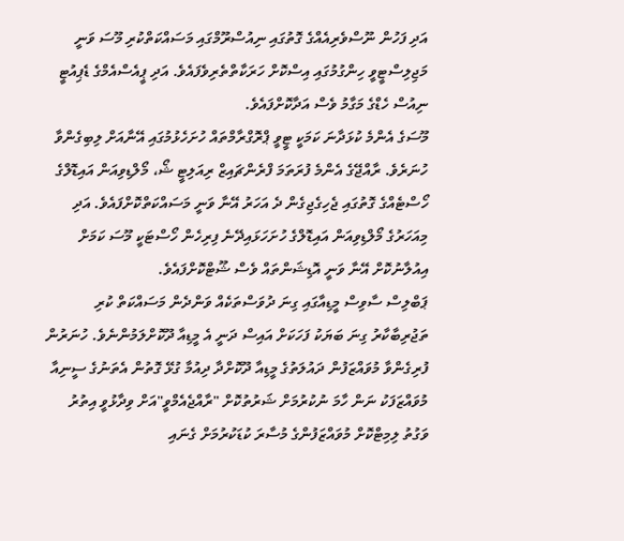އަދި ފަހުން ނޫސްވެރިއެއްގެ ގޮތުގައި ނިއުސްރޫމްގައި މަސައްކަތްކުރި މޫސަ ވަނީ މަޖިލިސްޓީވީ ހިންގުމުގައި އިސްކޮށް ހަރަކާތްތެރިވެފައެވެ. އަދި ޕީއެސްއެމްގެ ޑެޕިއުޓީ ނިއުސް ހެޑްގެ މަގާމު ވެސް އަދާކޮށްފައެވެ.
މޫސަގެ އެންމެ ކުޅަދާނަ ކަމަކީ ޓީވީ ޕްރޮގްރާމްތައް ހުށަހެޅުމުގައި އޭނާއަށް ލިބިގެންވާ ހުނަރެވެ. ރާއްޖޭގެ އެންމެ ފުރަތަމަ ފްރެންޗައިޒް ރިއަލިޓީ ޝޯ، މޯލްޑިވިއަން އައިޑޮލްގެ ހޯސްޓެއްގެ ގޮތުގައި ޖެހިގެޖިގެން ދެ އަހަރު އޭނާ ވަނީ މަސައްކަތްކޮށްފައެވެ. އަދި މިއަހަރުގެ މޯލްޑިވިއަން އައިޑޮލްގެ ހުށަހަޅައިދޭނެ ފިރިހެން ހޯސްޓަކީ މޫސަ ކަމަށް އިއުލާނުކޮށް އޭނާ ވަނީ އޮޑިޝަންތައް ވެސް ޝޫޓްކޮށްފައެވެ.
ޕަބްލިސް ސާވިސް މީޑިއާގައި ގިނަ ދުވަސްތަކެއް ވަންދެން މަސައްކަތް ކުރި ތަޖުރިބާކާރު ގިނަ ބަޔަކު ފަހަކަށް އައިސް ދަނީ އެ މީޑިއާ ދޫކޮށްލަމުންނެވެ. ހުނަރުން ފުރިގެންވާ މުވައްޒަފުން ދައުލަތުގެ މީޑިއާ ދޫކޮށްދާ ދިއުމާ ގުޅޭ ގޮތުން އެތަނުގެ ސީނިއާ މުވައްޒަފަކު ނަން ހާމަ ނުކުރުމަށް ޝަރުތުކޮށް "ރާއްޖެއެމްވީ"އަށް ވިދާޅުވީ އިތުރު ވަގުތު ލިމިޓްކޮށް މުވައްޒަފުންގެ މުސާރަ ކުޑަކުރުމަށް ގެނައި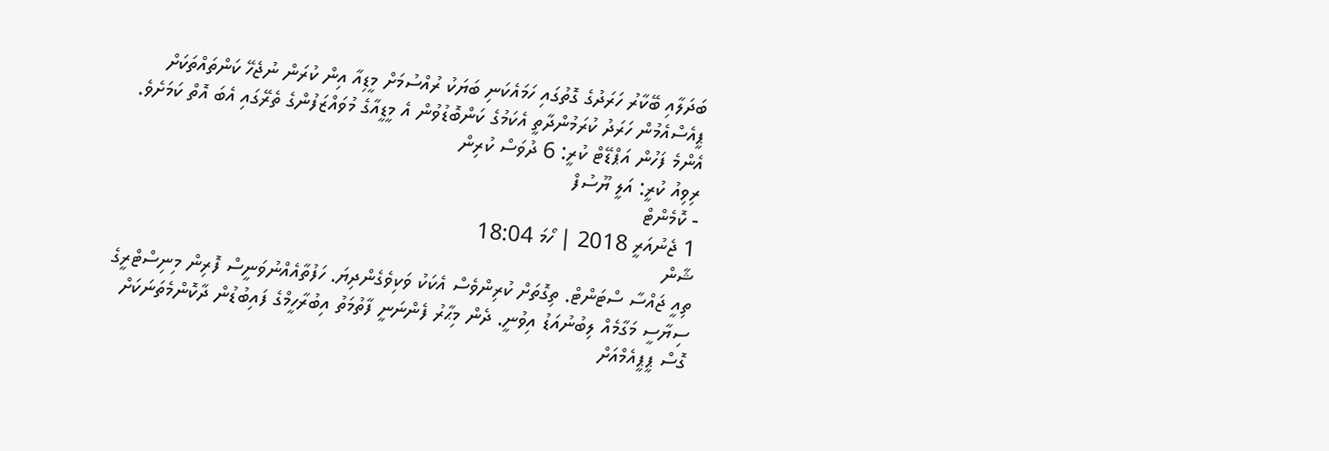ބަދަލާއި ބޭކާރު ހަރަދުގެ ގޮތުގައި ހަމައެކަނި ބަޔަކު ރުއްސުމަށް މީޑިއާ އިން ކުރަން ނުޖެހޭ ކަންތައްތަކަށް ޕީއެސްއެމުން ހަރަދު ކުރަމުންދާތީ އެކަމުގެ ކަންބޮޑުވުން އެ މީޑީއާގެ މުވައްޒަފުންގެ ތެރޭގައި އެބަ އޮތް ކަމަށެވެ.
އެންމެ ފަހުން އަޕްޑޭޓް ކުރީ: 6 ދުވަސް ކުރިން
ރިވިއު ކުރީ: އަލީ ޔޫސުފް
- ކޮމެންޓް
1 ޖެނުއަރީ 2018 | ހޯމަ 18:04
ޝާން
ތިއީ ޖައްސާ ސްޓަންޓް. ތިގޮތަށް ކުރިންވެސް އެކަކު ވަކިވެގެންދިޔަ. ހަފުތާއެއްނުވަނީސް ފޮރިން މިނިސްޓްރީގެ ސިޔާސީ މަގާމެއް ލިބުނުއަޑު އިވުނީ. ދެން މިޙާރު ފެންނަނީ ފާތުމަތު އިބުރާހީމްގެ ފައިބުޑުން ދާކޮންމެތަނަކަށް ގޮސް ޕީޕީއެމްއަށް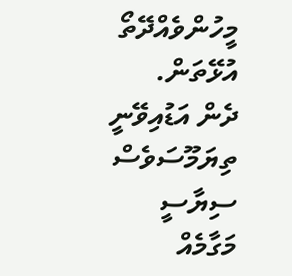މީހުންވެއްދޭތޯ އުޅޭތަން. ދެން އަޑުއިވޭނީ ތިޔަމޫސަވެސް ސިޔާސީ މަގާމެއް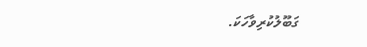ގަބޫލުކުރިވާހަކަ.